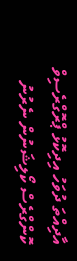އާދިއްތަ ދުވަހު އިދިކޮޅު ޕްރޮގްރެސިވް ކޮންގްރެސް ކޯލިޝަނުން ނެރުނު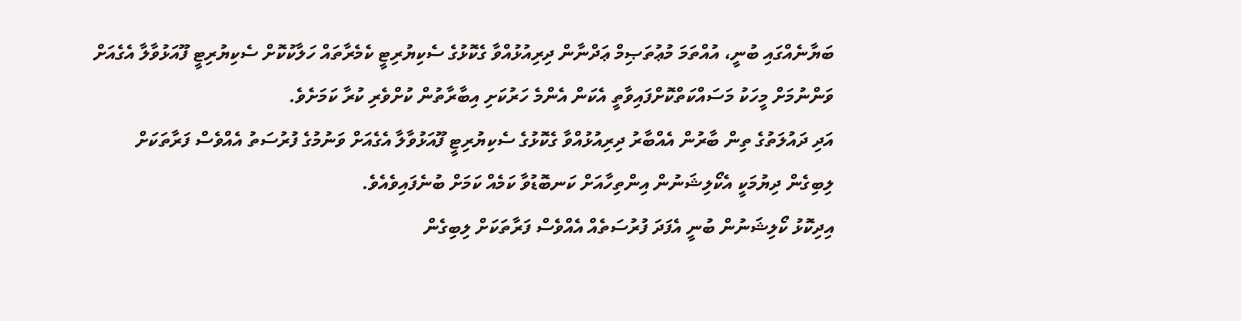ބަޔާނެއްގައި ބުނީ، އުއްތަމަ މުޢުތަޞިމް ޢަދްނާން ދިރިއުޅުއްވާ ގެކޮޅުގެ ސެކިޔުރިޓީ ކެމެރާތައް ހަލާކުކޮށް ސެކިޔުރިޓީ ފޫއަޅުވާލާ އެގެއަށް ވަންނުމަށް މީހަކު މަސައްކަތްކޮށްފައިވާތީ އެކަން އެންމެ ހަރުކަށި އިބާރާތުން ކުށްވެރި ކުރާ ކަމަށެވެ.
އަދި ދައުލަތުގެ ތިން ބާރުން އެއްބާރު ދިރިއުޅުއްވާ ގެކޮޅުގެ ސެކިޔުރިޓީ ފޫއަޅުވާލާ އެގެއަށް ވަނުމުގެ ފުރުސަތު އެއްވެސް ފަރާތަކަށް ލިބިގެން ދިޔުމަކީ އެކޯލިޝަނުން އިންތިހާއަށް ކަނބޮޑުވާ ކަމެއް ކަމަށް ބުނެފައިވެއެވެ.
އިދިކޮޅު ކޯލިޝަނުން ބުނީ އެފަދަ ފުރުސަތެއް އެއްވެސް ފަރާތަކަށް ލިބިގެން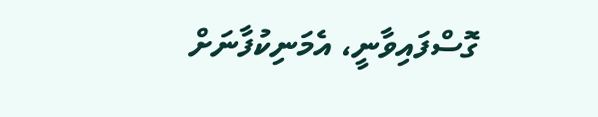ގޮސްފައިވާނީ، އެމަނިކުފާނަށް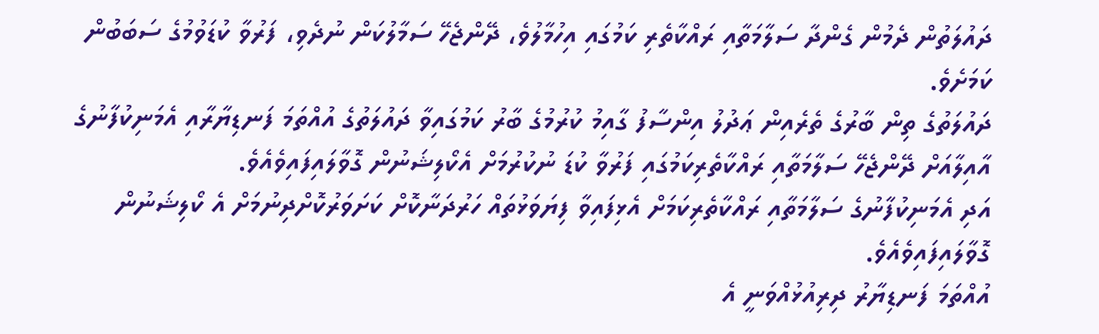ދައުލަތުން ދެމުން ގެންދާ ސަލާމަތާއި ރައްކާތެރި ކަމުގައި އިހުމާލުވެ، ދޭންޖެހޭ ސަމާލުކަން ނުދެވި، ފަރުވާ ކުޑަވުމުގެ ސަބަބުން ކަމަށެވެ.
ދައުލަތުގެ ތިން ބާރުގެ ތެރެއިން ޢަދުލު އިންސާފު ގާއިމު ކުރުމުގެ ބާރު ކަމުގައިވާ ދައުލަތުގެ އުއްތަމަ ފަނޑިޔާރާއި އެމަނިކުފާނުގެ އާއިލާއަށް ދޭންޖެހޭ ސަލާމަތާއި ރައްކާތެރިކަމުގައި ފަރުވާ ކުޑަ ނުކުރުމަށް އެކޯލިޝަނުން ގޮވާލައިފައިވެއެވެ.
އަދި އެމަނިކުފާނުގެ ސަލާމަތާއި ރައްކާތެރިކަމަށް އެޅިފައިވާ ފިޔަވަޅުތައް ހަރުދަނާކޮށް ކަށަވަރުކޮށްދިނުމަށް އެ ކޯލިޝަނުން ގޮވާލައިފައިވެއެވެ.
އުއްތަމަ ފަނޑިޔާރު ދިރިއުޅުއްވަނީ އެ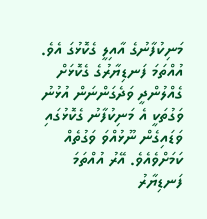މަނިކުފާނުގެ އާއިލީ ގެކޮޅުގަ އެވެ. އުއްތަމަ ފަނޑިޔާރުގެ ގެކޮޅަށް ގެއްލުންދީ ވަދެގަންނަން އުޅުނު ވަގުތަކީ އެ މަނިކުފާނު ގެކޮޅުގައި ވަޑައިގެން ނޫޅުއްވަ ވަގުތެއް ކަމަށްވެއެވެ. އޭރު އުއްތަމަ ފަނޑިޔާރު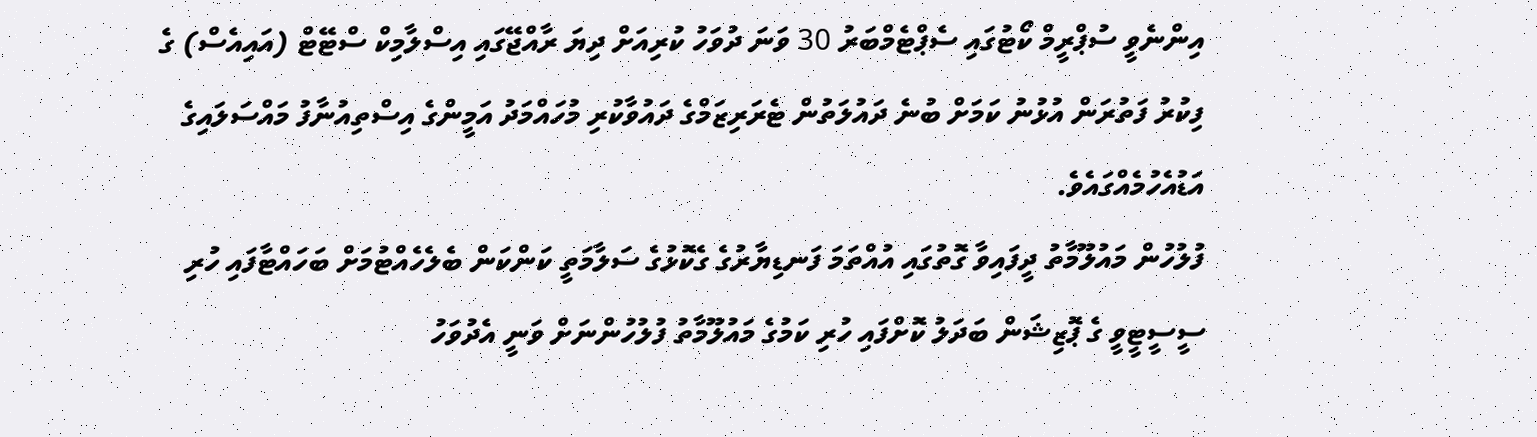އިންނެވީ ސުޕްރީމް ކޯޓުގައި ސެޕްޓެމްބަރު 30 ވަނަ ދުވަހު ކުރިއަށް ދިޔަ ރާއްޖޭގައި އިސްލާމިކް ސްޓޭޓް (އައިއެސް) ގެ ފިކުރު ފަތުރަން އުޅުނު ކަމަށް ބުނެ ދައުލަތުން ޓެރަރިޒަމްގެ ދައުވާކުރި މުހައްމަދު އަމީންގެ އިސްތިއުނާފު މައްސަލައިގެ އަޑުއެހުމެއްގައެވެ.
ފުލުހުން މައުލޫމާތު ދީފައިވާ ގޮތުގައި އުއްތަމަ ފަނޑިޔާރުގެ ގެކޮޅުގެ ސަލާމަތީ ކަންކަން ބެލެހެއްޓުމަށް ބަހައްޓާފައި ހުރި ސީސީޓީވީ ގެ ޕޮޒިޝަން ބަދަލު ކޮށްފައި ހުރި ކަމުގެ މައުލޫމާތު ފުލުހުންނަށް ވަނީ އެދުވަހު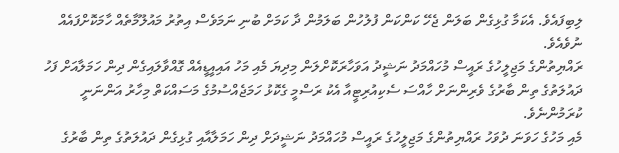ލިބިފައެވެ. އެކަމާ ގުޅިގެން ބަލަން ޖެހޭ ކަންކަން ފުލުހުން ބަލަމުން ދާ ކަމަށް ބުނި ނަމަވެސް އިތުރު މައުލޫމާތެއް ހާމަކޮށްފައެއް ނުވެއެވެ.
ރައްޔިތުންގެ މަޖިލީހުގެ ރައީސް މުހައްމަދު ނަޝީދު އަވަހާރަކޮށްލަން މިދިޔަ މެއި މަހު އައިއީޑީއެއް ގޮއްވާލައިގެން ދިން ހަމަލާއަށް ފަހު ދައުލަތުގެ ތިން ބާރުގެ ވެރިންނަށް ހާއްސަ ސެކިއުރިޓީއާ އެކު ރަސްމީ ގެކޮޅު ހަމަޖެއްސުމުގެ މަސައްކަތް މިހާރު އަންނަނީ ކުރަމުންނެވެ.
މެއި މަހުގެ ހަވަނަ ދުވަހު ރައްޔިތުންގެ މަޖިލީހުގެ ރައީސް މުހައްމަދު ނަޝީދަށް ދިން ހަމަލާއާއި ގުޅިގެން ދައުލަތުގެ ތިން ބާރުގެ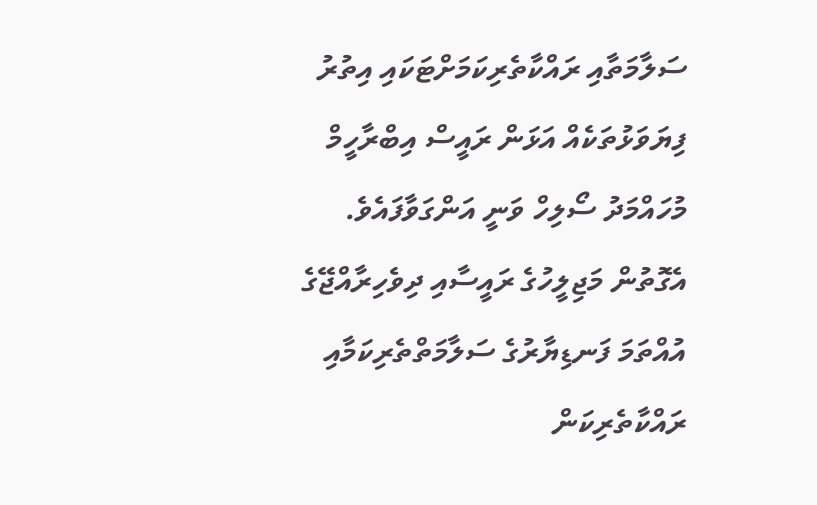ސަލާމަތާއި ރައްކާތެރިކަމަށްޓަކައި އިތުރު ފިޔަވަޅުތަކެއް އަޅަން ރައީސް އިބްރާހީމް މުހައްމަދު ސޯލިހް ވަނީ އަންގަވާފައެވެ.
އެގޮތުން މަޖިލީހުގެ ރައީސާއި ދިވެހިރާއްޖޭގެ އުއްތަމަ ފަނޑިޔާރުގެ ސަލާމަތްތެރިކަމާއި ރައްކާތެރިކަން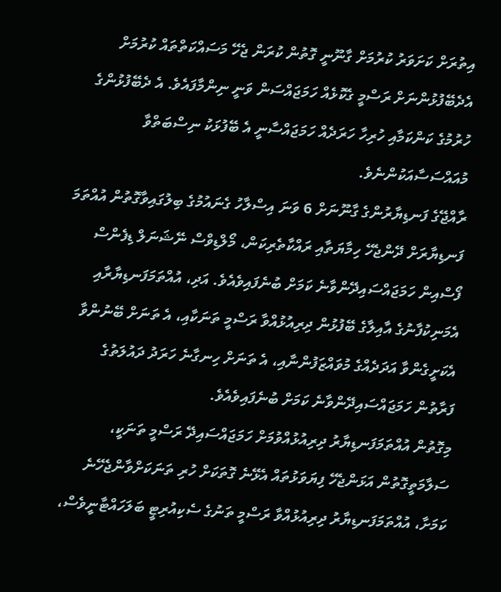އިތުރަށް ކަށަވަރު ކުރުމަށް ގާނޫނީ ގޮތުން ކުރަން ޖެހޭ މަސައްކަތްތައް ކުރުމަށް އެދެބޭފުޅުންނަށް ރަސްމީ ގެކޮޅެއް ހަމަޖައްސަން ވަނީ ނިންމާފައެވެ. އެ ދެބޭފުޅުންގެ ހުރުމުގެ ކަންކަމާއި ހުރިހާ ހަރަދެއް ހަމަޖައްސާނީ އެ ބޭފުޅަކު ނިސްބަތްވާ މުއައްސަސާއަކުންނެވެ.
ރާއްޖޭގެ ފަނޑިޔާރުންގެ ގާނޫނަށް 6 ވަނަ އިސްލާހު ގެނައުމުގެ ބިލުގައިވާގޮތުން އުއްތަމަ ފަނޑިޔާރަށް ދޭންޖެހޭ ހިމާޔަތާއި ރައްކާތެރިކަން، މޯލްޑިވްސް ނޭޝަނަލް ޑިފެންސް ފޯސްއިން ހަމަޖައްސައިދޭންވާނެ ކަމަށް ބުނެފައިވެއެވެ. އަދި، އުއްތަމަފަނޑިޔާރާއި އެމަނިކުފާނުގެ އާއިލާގެ ބޭފުޅުން ދިރިއުޅުއްވާ ރަސްމީ ތަނަކާއި، އެ ތަނަށް ބޭނުންވާ އެކަށީގެންވާ އަދަދެއްގެ މުވައްޒަފުންނާއި، އެ ތަނަށް ހިނގާނެ ހަރަދު ދައުލަތުގެ ފަރާތުން ހަމަޖައްސައިދޭންވާނެ ކަމަށް ބުނެފައިވެއެވެ.
މިގޮތުން އުއްތަމަފަނޑިޔާރު ދިރިއުޅުއްވުމަށް ހަމަޖައްސައިދޭ ރަސްމީ ތަނަކީ، ސަލާމަތީގޮތުން އަޅަންޖެހޭ ފިޔަވަޅުތައް އެޅޭނެ ގޮތަކަށް ހުރި ތަނަކަށްވާންޖެހޭނެ ކަމަށާ، އުއްތަމަފަނޑިޔާރު ދިރިއުޅުއްވާ ރަސްމީ ތަނުގެ ސެކިއުރިޓީ ބަލަހައްޓާނީވެސް،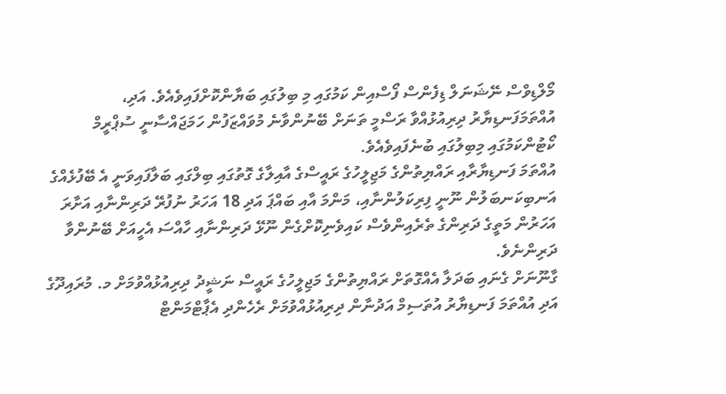މޯލްޑިވްސް ނޭޝަނަލް ޑިފެންސް ފޯސްއިން ކަމުގައި މި ބިލުގައި ބަޔާންކޮށްފައިވެއެވެ. އަދި، އުއްތަމަފަނޑިޔާރު ދިރިއުޅުއްވާ ރަސްމީ ތަނަށް ބޭނުންވާނެ މުވައްޒަފުން ހަމަޖައްސާނީ ސުޕްރީމް ކޯޓުންކަމުގައި މިބިލުގައި ބުނެފައިވެއެވެ.
އުއްތަމަ ފަނޑިޔާރާއި ރައްޔިތުންގެ މަޖިލީހުގެ ރައީސްގެ އާއިލާގެ ގޮތުގައި ބިލްގައި ބަލާފައިވަނީ އެ ބޭފުޅެއްގެ އަނބިކަނބަލުން ނޫނީ ފިރިކަލުންނާއި، މަންމަ އާއި ބައްޕަ އަދި 18 އަހަރު ނުފުރޭ ދަރިންނާއި އަށާރަ އަހަރުން މަތީގެ ދަރިންގެ ތެރެއިންވެސް ކައިވެނިކޮށްގެން ނޫޅޭ ދަރިންނާއި ހާއްސަ އެހީއަށް ބޭނުންވާ ދަރިންނެވެ.
ގާނޫނަށް ގެނައި ބަދަލާ އެއްގޮތަށް ރައްޔިތުންގެ މަޖިލީހުގެ ރައީސް ނަޝީދު ދިރިއުޅުއްވުމަށް މ. މުރައިދޫގެ އަދި އުއްތަމަ ފަނޑިޔާރު އުތަސިމް އަދުނާން ދިރިއުޅުއްވުމަށް ރެހެންދި އެޕާޓްމަންޓް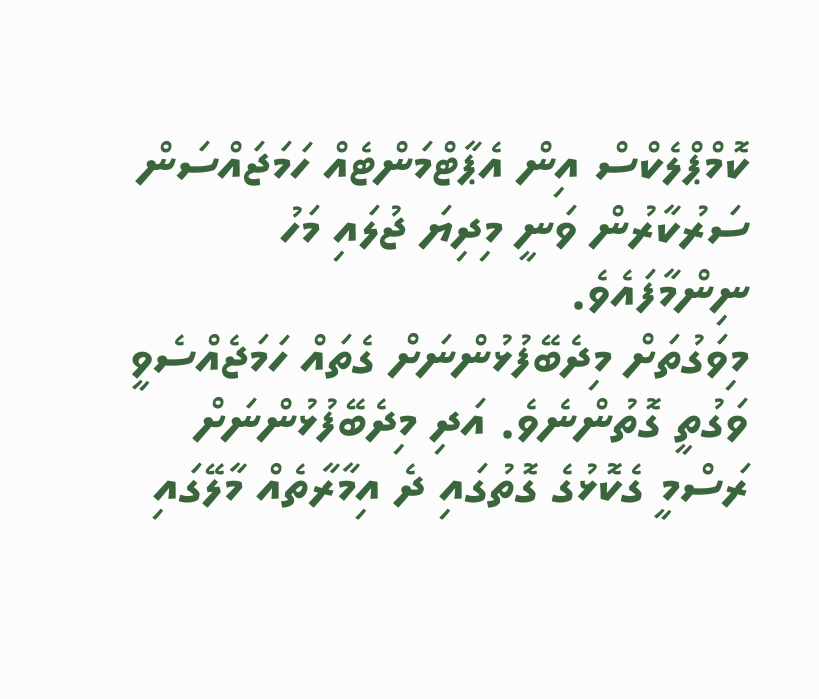ކޮމްޕްލެކްސް އިން އެޕާޓްމަންޓެއް ހަމަޖައްސަން ސަރުކާރުން ވަނީ މިދިޔަ ޖުލައި މަހު ނިންމާފައެވެ.
މިވަގުތަށް މިދެބޭފުޅުންނަށް ގެތައް ހަމަޖެއްސެވީ ވަގުތީ ގޮތުންނެވެ. އަދި މިދެބޭފުޅުންނަށް ރަސްމީ ގެކޮޅުގެ ގޮތުގައި ދެ އިމާރާތެއް މާލޭގައި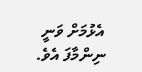އެޅުމަށް ވަނީ ނިންމާފަ އެވެ.